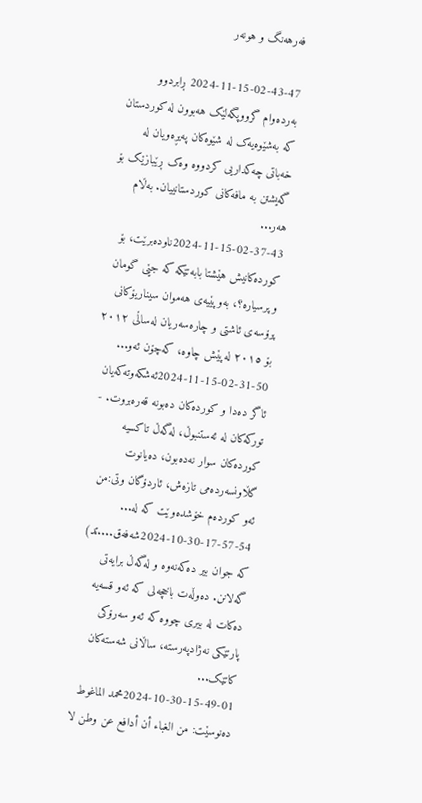فه‌رهه‌نگ‌ و هونه‌ر

2024-11-15-02-43-47 ڕابردوو بەردەوام گرووپگەلێک هەبوون لە کوردستان کە بەشێوەیەک لە شێوەکان پەیڕەویان لە خەباتی چەکداریی کردووە وەک ڕێبازێک بۆ گەیشتن بە مافەکانی کوردستانییان. بەڵام هەر...
2024-11-15-02-37-43ناودەبرێت، بۆ کوردەکانیش هێشتا بابەتێکە کە جێی گومان و پرسیارە؟، بەوپێیەی هەموان سیناریۆکانی پرۆسەی ئاشتی و چارەسەریان لەساڵی ٢٠١٢ بۆ ٢٠١٥ لەپێش چاوە، کەچۆن ئەو...
2024-11-15-02-31-50ئەشكەوتەكەیان ئاگر دەدا و كوردەكان دەبونە قەرەبروت. - توركەكان لە ئەستنبوڵ، لەگەڵ تاكسیە كوردەكان سوار نەدەبون، دەیانوت گڵاونسەردەمی تازەش، ئاردۆگان وتی:من ئەو كوردەم خۆشدەوێت كە لە...
2024-10-30-17-57-54شەفەق....تد) کە جوان بیر دەکەنەوە و لەگەڵ برایەتی گەلانن. دەوڵەت باخچەلی کە ئەو قسەیە دەکات لە بیری چووە کە ئەو سەرۆکی پارتێکی نەژادپەرستە، ساڵانی شەستەکان کاتێک...
2024-10-30-15-49-01محمد الماغوط دەنوسێت: من الغباء أن أدافع عن وطن لا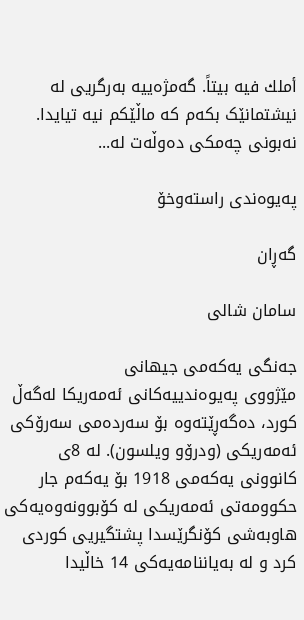أملك فيه بيتاً. گەمژەییە بەرگریی لە نیشتمانێک بکەم کە ماڵێکم نیە تیایدا. نەبونی چەمکی دەوڵەت لە...

په‌یوه‌ندی راسته‌وخۆ

گه‌ڕان

سامان شالی

جه‌نگی یه‌كه‌می جیهانی
مێژووی په‌یوه‌ندییه‌كانی ئه‌مه‌ریكا له‌گه‌ڵ كورد، ده‌گه‌ڕێته‌وه‌ بۆ سه‌رده‌می سه‌رۆكی ئه‌مه‌ریكی (ودرۆو ویلسون). له‌ 8ى كانوونى یه‌كه‌می 1918 بۆ یه‌كه‌م جار حكوومه‌تی ئه‌مه‌ریكی له‌ كۆبوونه‌وه‌یه‌كی هاوبه‌شی كۆنگرێسدا پشتگیریی كوردی كرد و له‌ به‌یاننامه‌یه‌كی 14 خاڵیدا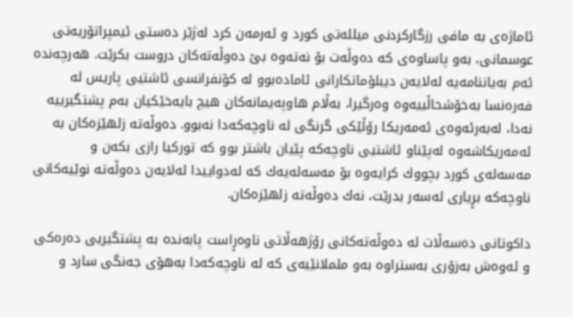ئاماژه‌ی به‌ مافی رزگاركردنی میلله‌تی كورد و ئه‌رمه‌ن كرد له‌ژێر ده‌ستی ئیمپراتۆریه‌تی عوسمانی، به‌و پاساوه‌ی كه‌ ده‌وڵه‌ت بۆ نه‌ته‌وه‌ بێ ده‌وڵه‌ته‌كان دروست بكرێت. هه‌رچه‌ندە ئه‌م به‌یاننامه‌یه‌ له‌لایه‌ن دیبلۆماتكارانی ئاماده‌بوو له‌ كۆنفرانسی ئاشتیی پاریس له‌ فه‌ره‌نسا به‌خۆشحاڵییه‌وه‌ وه‌رگیرا، به‌ڵام هاوپه‌یمانه‌كان هیچ بایه‌خێكیان به‌م پشتگیرییه‌ نه‌دا، له‌به‌رئه‌وه‌ی ئه‌مه‌ریكا رۆڵێكی گرنگی له‌ ناوچه‌كه‌دا نه‌بوو. ده‌وڵه‌ته‌ زلهێزه‌كان به‌ ئه‌مه‌ریكاشه‌وه‌ له‌پێناو ئاشتیی ناوچه‌كه‌ پێیان باشتر بوو كه‌ توركیا رازی بكه‌ن و مه‌سه‌له‌ی كورد بچووك كرایه‌وه‌ بۆ مه‌سه‌له‌یه‌ك كه‌ له‌دواییدا له‌لایه‌ن ده‌وڵه‌ته‌ نوێیه‌كانی ناوچه‌كه‌ بڕیاری له‌سه‌ر بدرێت، نه‌ك ده‌وڵه‌ته‌ زلهێزه‌كان.

داكوتانی ده‌سه‌ڵات له‌ ده‌وڵه‌ته‌كانی رۆژهه‌ڵاتی ناوه‌ڕاست پابه‌ندە به‌ پشتگیریی ده‌ره‌كی و ئه‌وه‌ش به‌زۆری به‌ستراوه‌ به‌و ململانێیه‌ی كه‌ له‌ ناوچه‌كه‌دا به‌هۆی جه‌نگی سارد و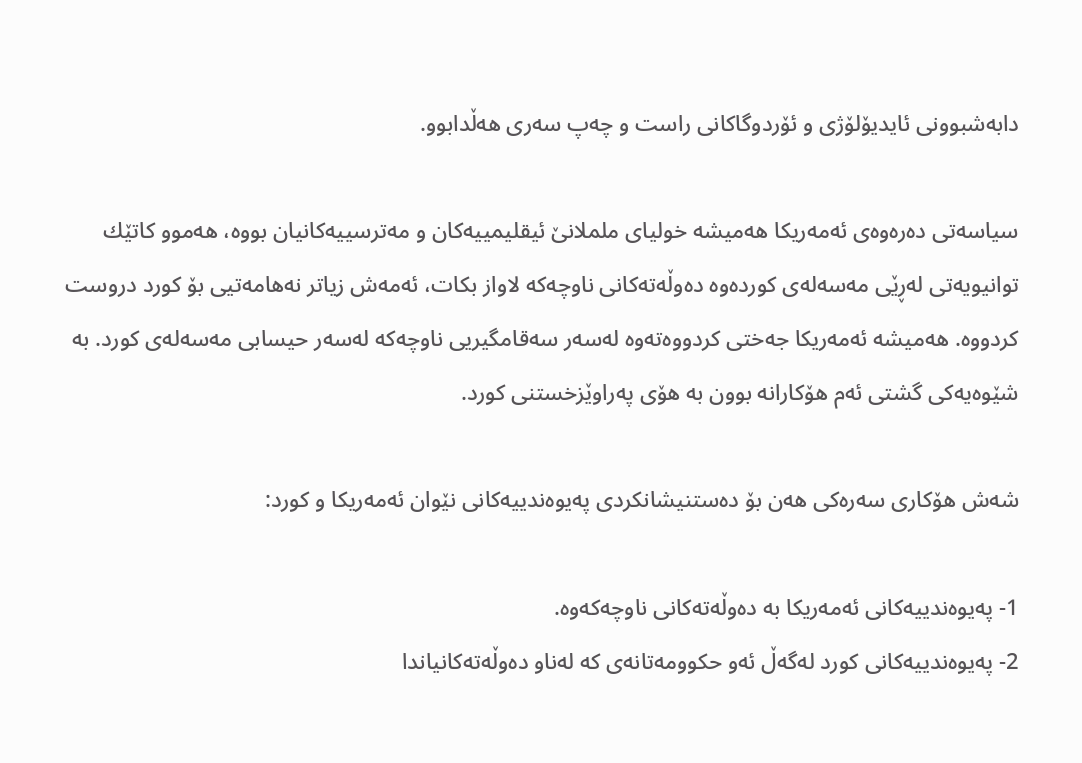دابه‌شبوونی ئایدیۆلۆژی و ئۆردوگاكانی راست و چه‌پ سه‌ری هه‌ڵدابوو.

سیاسه‌تی ده‌ره‌وه‌ی ئه‌مه‌ریكا هه‌میشه‌ خولیای ململانێ ئیقلیمییه‌كان و مه‌ترسییه‌كانیان بووه‌، هه‌موو كاتێك توانیویه‌تی له‌ڕێی مه‌سه‌له‌ی كورده‌وه‌ ده‌وڵه‌ته‌كانی ناوچه‌كه‌ لاواز بكات، ئه‌مه‌ش زیاتر نه‌هامه‌تیی بۆ كورد دروست كردووه‌. هه‌میشه‌ ئه‌مه‌ریكا جه‌ختی كردووەته‌وه‌ له‌سه‌ر سه‌قامگیریی ناوچه‌كه‌ له‌سه‌ر حیسابی مه‌سه‌له‌ی كورد. به‌ شێوه‌یه‌كى گشتى ئه‌م هۆكارانه‌ بوون به‌ هۆى پەراوێزخستنى كورد.

شه‌ش هۆكاری سه‌ره‌كی هه‌ن بۆ ده‌ستنیشانكردی په‌یوه‌ندییه‌كانی نێوان ئه‌مه‌ریكا و كورد:

1- په‌یوه‌ندییه‌كانی ئه‌مه‌ریكا به‌ ده‌وڵه‌ته‌كانی ناوچه‌كه‌وه‌.
2- په‌یوه‌ندییه‌كانی كورد له‌گه‌ڵ ئه‌و حكوومه‌تانه‌ی كه‌ له‌ناو ده‌وڵه‌ته‌كانیاندا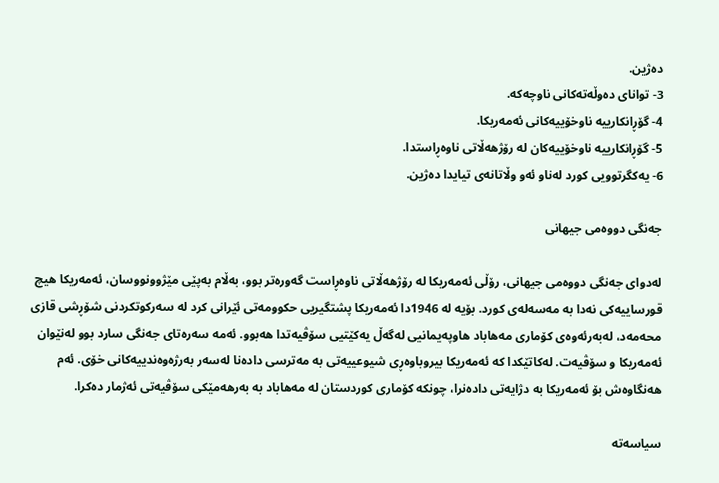ده‌ژین.
3- توانای ده‌وڵه‌ته‌كانی ناوچه‌كه‌.
4- گۆڕانكارییه‌ ناوخۆییه‌كانی ئه‌مه‌ریكا.
5- گۆڕانكارییه‌ ناوخۆییه‌كان له‌ رۆژهه‌ڵاتی ناوه‌ڕاستدا.
6- یه‌كگرتوویى كورد له‌ناو ئه‌و وڵاتانه‌ى تیایدا ده‌ژین.

جه‌نگی دووه‌می جیهانی

له‌دوای جه‌نگی دووه‌می جیهانی، رۆڵی ئه‌مه‌ریكا له‌ رۆژهه‌ڵاتی ناوه‌ڕاست گه‌وره‌تر بوو، به‌ڵام به‌پێی مێژوونووسان، ئه‌مه‌ریكا هیچ قورساییه‌كی نه‌دا به‌ مه‌سه‌له‌ی كورد. بۆیه‌ له‌ 1946دا ئه‌مه‌ریكا پشتگیریی حكوومه‌تی ئێرانی كرد له‌ سه‌ركوتكردنی شۆڕشی قازی محه‌مه‌د، له‌به‌رئه‌وه‌ی كۆماری مه‌هاباد هاوپه‌یمانیى له‌گه‌ڵ یه‌كێتیی سۆڤیه‌تدا هه‌بوو. ئه‌مه‌ سه‌ره‌تای جه‌نگی سارد بوو له‌نێوان ئه‌مه‌ریكا و سۆڤیه‌ت. له‌كاتێكدا كه‌ ئه‌مه‌ریكا بیروباوه‌ڕی شیوعییه‌تی به‌ مه‌ترسی داده‌نا له‌سه‌ر به‌رژه‌وه‌ندییه‌كانی خۆی. ئه‌م هه‌نگاوه‌ش بۆ ئه‌مه‌ریكا به‌ دژایه‌تی داده‌نرا، چونكه‌ كۆماری کوردستان لە مه‌هاباد به‌ به‌رهه‌مێكی سۆڤیه‌تی ئه‌ژمار ده‌كرا.

سیاسه‌ته‌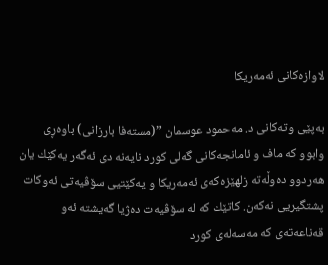لاوازه‌كانی ئه‌مه‌ریكا

به‌پێی وته‌كانی د. مه‌حمود عوسمان ”(مسته‌فا بارزانی) باوه‌ڕی وابوو كه‌ ماف و ئامانجه‌كانی گه‌لی كورد نایه‌نه‌ دی ئه‌گه‌ر یه‌كێك یان هه‌ردوو ده‌وڵه‌ته‌ زلهێزه‌كەی ئه‌مه‌ریكا و یه‌كێتیی سۆڤیه‌تی ئه‌وكات پشتگیریی نه‌كه‌ن. كاتێك كه‌ له‌ سۆڤیه‌ت ده‌ژیا گه‌یشته‌ ئه‌و قه‌ناعه‌ته‌ی كه‌ مه‌سه‌له‌ی كورد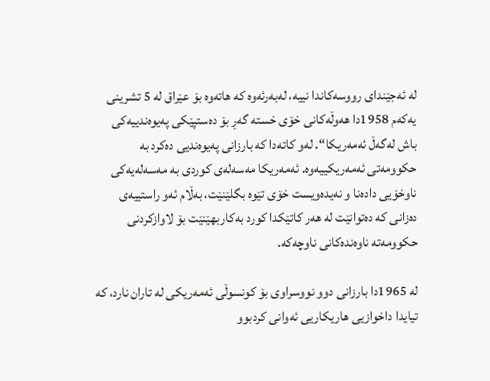له‌ ئه‌جێندای رووسه‌كاندا نییه‌، له‌به‌رئه‌وه‌ كه‌ هاته‌وه‌ بۆ عێراق له‌ 5 تشرینى یه‌كه‌م 1958دا هه‌وڵه‌كانی خۆی خسته‌ گه‌ڕ بۆ ده‌ستپێكی په‌یوه‌ندییه‌كی باش له‌گه‌ڵ ئه‌مه‌ریكا“. له‌و كاته‌دا كه‌ بارزانی په‌یوه‌ندیی ده‌كرد به‌ حكوومه‌تی ئه‌مه‌ریكییه‌وه‌. ئه‌مه‌ریكا مه‌سه‌له‌ی كوردی به‌ مه‌سه‌له‌یه‌كی ناوخۆیی دادەنا و نه‌یده‌ویست خۆی تێوه‌ بگلێنێت، به‌ڵام ئه‌و راستییه‌ى ده‌زانی كه‌ ده‌توانێت له‌ هه‌ر كاتێكدا كورد به‌كاربهێنێت بۆ لاوازكردنی حكوومه‌ته‌ ناوه‌نده‌كانی ناوچه‌كه‌.

له‌ 1965دا بارزانی دوو نووسراوی بۆ کونسوڵی ئه‌مه‌ریكی له‌ تاران نارد، كه‌ تیایدا داخوازیی هاریكاریی ئه‌وانی كردبوو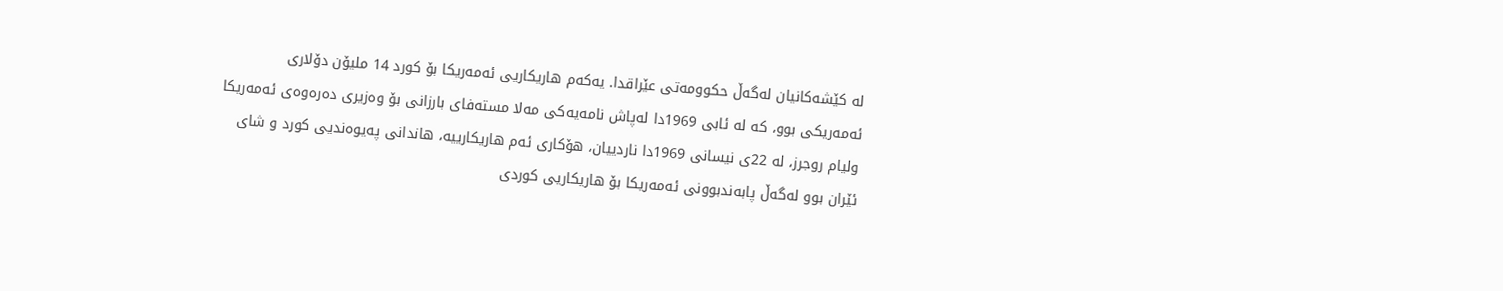له‌ كێشه‌كانیان له‌گه‌ڵ حكوومه‌تی عێراقدا. یه‌كه‌م هاریكاریی ئه‌مه‌ریكا بۆ كورد 14 ملیۆن دۆلاری ئه‌مه‌ریكی بوو، كه‌ له‌ ئابی 1969دا له‌پاش نامه‌یه‌كی مه‌لا مسته‌فای بارزانی بۆ وه‌زیری ده‌ره‌وه‌ی ئه‌مه‌ریكا ولیام روجرز، له‌ 22ی نیسانی 1969دا ناردییان، هۆكاری ئه‌م هاریكارییه‌، هاندانی په‌یوه‌ندیی كورد و شای ئێران بوو له‌گه‌ڵ پابه‌ندبوونی ئه‌مه‌ریكا بۆ هاریكاریی كوردی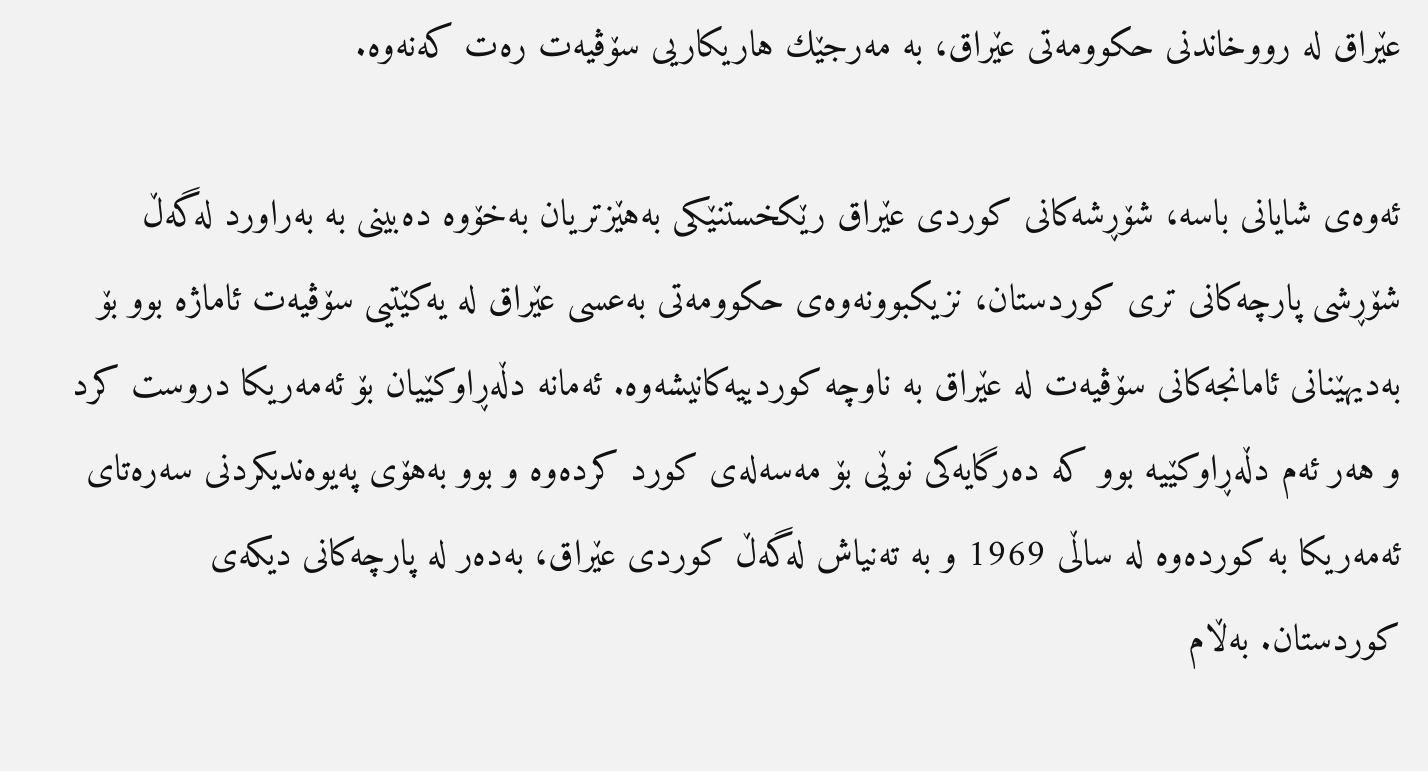عێراق له‌ رووخاندنی حكوومه‌تی عێراق، به‌ مەرجێك هاریكاریی سۆڤیه‌ت ره‌ت كه‌نه‌وه‌.

ئه‌وه‌ی شایانی باسه‌، شۆڕشه‌كانی كوردی عێراق رێكخستنێكی به‌هێزتریان به‌خۆوه‌ ده‌بینی به‌ به‌راورد له‌گه‌ڵ شۆڕشی پارچه‌كانی تری كوردستان، نزیكبوونه‌وه‌ی حكوومه‌تی به‌عسی عێراق له‌ یه‌كێتیی سۆڤیه‌ت ئاماژە بوو بۆ به‌دیهێنانی ئامانجه‌كانی سۆڤیه‌ت له‌ عێراق به‌ ناوچه‌ كوردییه‌كانیشه‌وه‌. ئه‌مانه‌ دڵه‌ڕاوكێیان بۆ ئه‌مه‌ریكا دروست كرد و هه‌ر ئه‌م دڵه‌ڕاوكێیه‌ بوو كه‌ ده‌رگایه‌كی نوێی بۆ مه‌سه‌له‌ی كورد كرده‌وه‌ و بوو به‌هۆی په‌یوه‌ندیكردنی سه‌ره‌تاى ئه‌مه‌ریكا به‌ كورده‌وه‌ له‌ ساڵی 1969 و به‌ ته‌نیاش له‌گه‌ڵ كوردی عێراق، به‌ده‌ر له‌ پارچه‌كانی دیكه‌ی كوردستان. به‌ڵام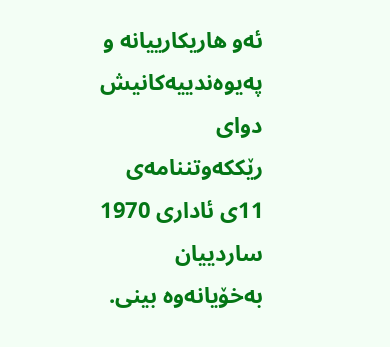ئه‌و هاریكارییانه‌ و په‌یوه‌ندییه‌كانیش دوای رێککەوتننامه‌ی 11ی ئاداری 1970 ساردییان به‌خۆیانه‌وه‌ بینی.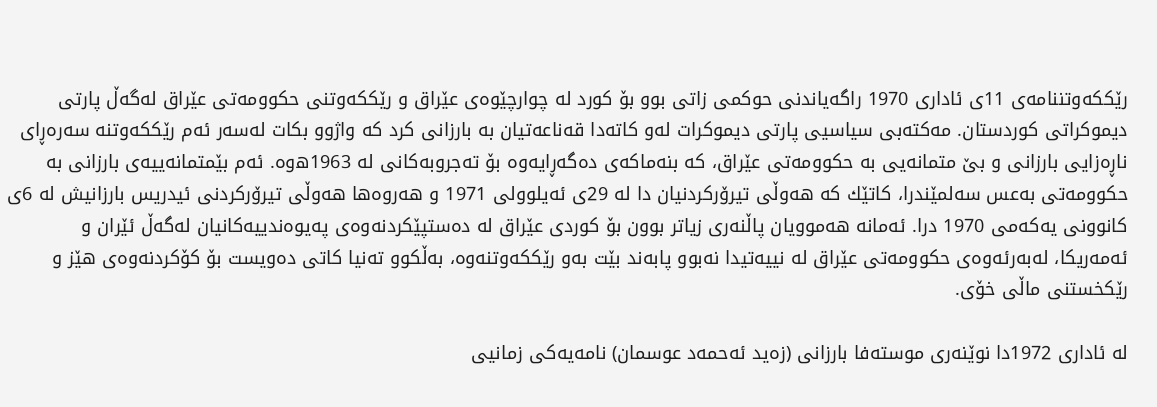رێککەوتننامه‌ی 11ی ئاداری 1970 راگەیاندنی حوكمی زاتی بوو بۆ كورد له‌ چوارچێوه‌ی عێراق و رێکكه‌وتنی حكوومه‌تی عێراق له‌گه‌ڵ پارتی دیموكراتی كوردستان. مه‌كتەبى سیاسیی پارتی دیموكرات له‌و كاته‌دا قه‌ناعه‌تیان به‌ بارزانی كرد كه‌ واژوو بكات له‌سه‌ر ئه‌م رێكکه‌وتنه‌ سه‌رەڕای ناڕه‌زایی بارزانی و بێ متمانه‌یی به‌ حكوومه‌تی عێراق، كه‌ بنه‌ماكه‌ی ده‌گه‌ڕایه‌وه‌ بۆ ته‌جروبه‌كانی له‌ 1963ه‌وه‌. ئه‌م بێمتمانه‌ییه‌ی بارزانی به‌ حكوومه‌تی به‌عس سه‌لمێندرا، كاتێك کە هه‌وڵی تیرۆرکردنیان دا له‌ 29ی ئه‌یلوولی 1971 و هه‌روه‌ها هه‌وڵی تیرۆرکردنی ئیدریس بارزانیش له‌ 6ى كانوونی یه‌كه‌می 1970 درا. ئه‌مانه‌ هه‌موویان پاڵنه‌ری زیاتر بوون بۆ كوردی عێراق له‌ ده‌ستپێكردنه‌وه‌ی په‌یوه‌ندییه‌كانیان له‌گه‌ڵ ئێران و ئه‌مه‌ریكا، له‌به‌رئه‌وه‌ی حكوومه‌تى عێراق له‌ نییه‌تیدا نه‌بوو پابه‌ند بێت به‌و رێكکه‌وتنه‌وە، به‌ڵكوو ته‌نیا كاتی ده‌ویست بۆ كۆكردنه‌وه‌ی هێز و رێكخستنى ماڵى خۆى.

له‌ ئادارى 1972دا نوێنه‌رى موسته‌فا بارزانی (زه‌ید ئەحمەد عوسمان) نامه‌یه‌كى زمانیى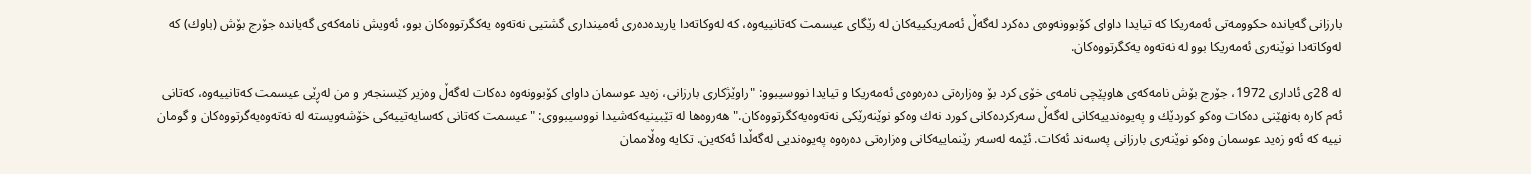بارزانى گه‌یانده‌ حكوومه‌تی ئه‌مه‌ریكا كه‌ تیایدا داواى كۆبوونه‌وه‌ی ده‌كرد له‌گه‌ڵ ئه‌مه‌ریكییه‌كان له‌ رێگای عیسمت كه‌تانییه‌وه‌، كه‌ له‌وكاته‌دا یاریده‌ده‌رى ئه‌میندارى گشتیى نه‌ته‌وه‌ یه‌كگرتووه‌كان بوو، ئه‌ویش نامه‌كه‌ی گه‌یانده‌ جۆرج بۆش (باوك) كه‌ له‌وكاته‌دا نوێنه‌رى ئه‌مه‌ریكا بوو له‌ نه‌ته‌وه‌ یه‌كگرتووه‌كان.

له‌ 28ى ئادارى 1972، جۆرج بۆش نامه‌كه‌ى هاوپێچی نامه‌ی خۆی كرد بۆ وه‌زاره‌تى ده‌ره‌وه‌ى ئه‌مه‌ریكا و تیایدا نووسیبوو: "راوێژكاری بارزانى، زه‌ید عوسمان داواى كۆبوونه‌وه‌ ده‌كات له‌گه‌ڵ وه‌زیر كێسنجه‌ر و من له‌ڕێی عیسمت كه‌تانییه‌وه‌، كه‌تانی ئه‌م كاره‌ به‌نهێنی ده‌كات وه‌كو كوردێك و په‌یوه‌ندییه‌كانی له‌گه‌ڵ سه‌ركرده‌كانی كورد نه‌ك وه‌كو نوێنه‌رێكی نه‌ته‌وه‌یه‌كگرتووه‌كان." هه‌روه‌ها له‌ تێبینیه‌كه‌شیدا نووسیبووی: "عیسمت كه‌تانى كه‌سایه‌تییه‌كى خۆشه‌ویسته‌ له‌ نه‌ته‌وه‌یه‌گرتووه‌كان و گومان نییه‌ كه‌ ئه‌و زه‌ید عوسمان وه‌كو نوێنه‌رى بارزانى په‌سه‌ند ئه‌كات. ئێمه‌ له‌سه‌ر رێنماییه‌كانى وه‌زارەتى ده‌ره‌وه‌ په‌یوه‌ندیى له‌گه‌ڵدا ئه‌كه‌ین. تكایه‌ وه‌ڵاممان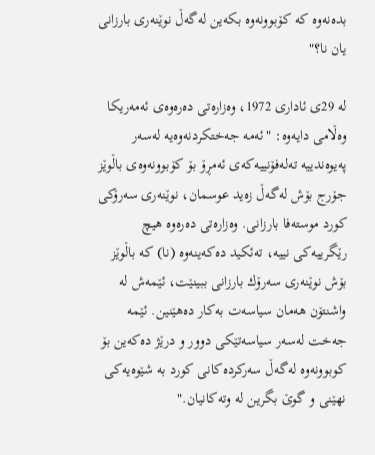بده‌نه‌وه‌ كه‌ كۆبوونه‌وه‌ بكه‌ین له‌گه‌ڵ نوێنه‌رى بارزانى یان نا؟"

له‌ 29ى ئادارى 1972، وه‌زاره‌تى ده‌رەوه‌ى ئه‌مه‌ریكا وه‌ڵامى دایه‌وه‌: "ئه‌مه‌ جه‌ختكردنه‌وه‌یه‌ له‌سه‌ر په‌یوەندییه‌ ته‌له‌فۆنییه‌كه‌ى ئه‌مڕۆ بۆ كۆبوونه‌وه‌ی باڵوێز جۆرج بۆش له‌گه‌ڵ زه‌ید عوسمان، نوێنه‌رى سه‌رۆكى كورد موسته‌فا بارزانى. وه‌زاره‌تى ده‌ره‌وه‌ هیچ رێگرییه‌كى نییه‌، ته‌ئكید ده‌كه‌ینه‌وه‌ (نا) كه‌ باڵوێز بۆش نوێنه‌رى سه‌رۆك بارزانى ببینێت، ئێمه‌ش له‌ واشنتۆن هه‌مان سیاسه‌ت به‌كار ده‌هێنین. ئێمه‌ جه‌خت له‌سه‌ر سیاسه‌تێكى دوور و درێژ ده‌كه‌ین بۆ كوبوونه‌وه‌ له‌گه‌ڵ سه‌ركرده‌كانى كورد به‌ شێوه‌یه‌كى نهێنى و گوێ بگرین له‌ وته‌كانیان."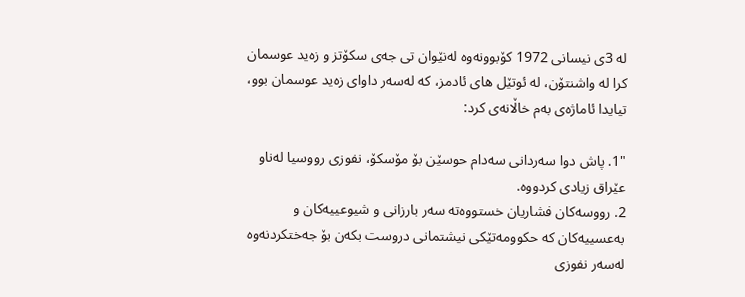له‌ 3ى نیسانی 1972 كۆبوونه‌وه‌ له‌نێوان تى جه‌ى سكۆتز و زه‌ید عوسمان كرا له‌ واشنتۆن، له‌ ئوتێل هاى ئادمز، کە له‌سه‌ر داواى زه‌ید عوسمان بوو، تیایدا ئاماژه‌ی به‌م خاڵانه‌ی كرد:

"1. پاش دوا سه‌ردانى سەدام حوسێن بۆ مۆسكۆ، نفوزى رووسیا له‌ناو عێراق زیادی كردووه‌.
2. رووسه‌كان فشاریان خستووەته‌ سه‌ر بارزانى و شیوعییه‌كان و به‌عسییه‌كان كه‌ حكوومه‌تێكى نیشتمانى دروست بكه‌ن بۆ جه‌ختكردنه‌وه‌ له‌سه‌ر نفوزى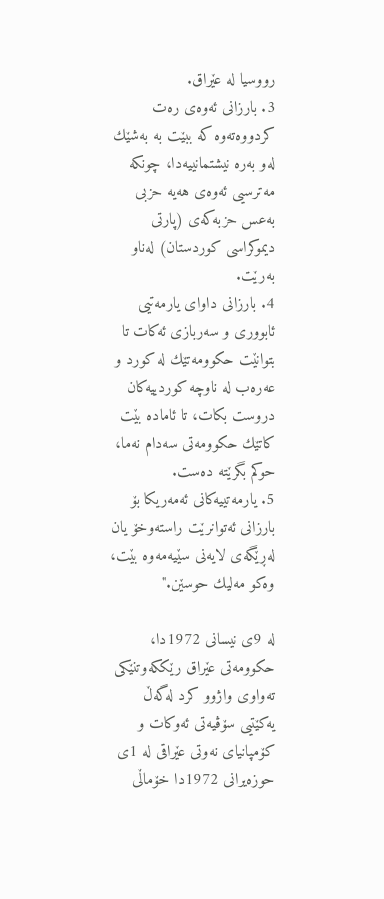رووسیا له‌ عێراق.
3. بارزانى ئه‌وه‌ى ره‌ت كردووەته‌وه‌ كه‌ ببێت به‌ به‌شێك له‌و به‌ره‌ نیشتمانییه‌دا، چونكه‌ مەترسیی ئەوەی هەیە حزبى به‌عس حزبه‌كه‌ى (پارتى دیموكراسى كوردستان) له‌ناو به‌رێت.
4. بارزانى داواى یارمه‌تیى ئابووری و سه‌ربازى ئه‌كات تا بتوانێت حكوومه‌تێك له‌ كورد و عه‌رەب له‌ ناوچه‌ كوردییه‌كان دروست بكات، تا ئاماده‌ بێت كاتێك حكوومه‌تى سەدام نه‌ما، حوكم بگرێته‌ ده‌ست.
5. یارمه‌تییه‌كانى ئه‌مه‌ریكا بۆ بارزانى ئه‌توانرێت راسته‌وخۆ یان له‌ڕێگەی لایه‌نى سێیه‌مه‌وه‌ بێت، وه‌كو مه‌لیك حوسێن."

له‌ 9ی نیسانی 1972دا، حكوومه‌تی عێراق رێكکه‌وتنێكی ته‌واوی واژوو كرد له‌گه‌ڵ یه‌كێتیی سۆڤیه‌تی ئه‌وكات‌ و كۆمپانیای نه‌وتی عێراقی له‌ 1ی حوزه‌یرانی 1972دا خۆماڵی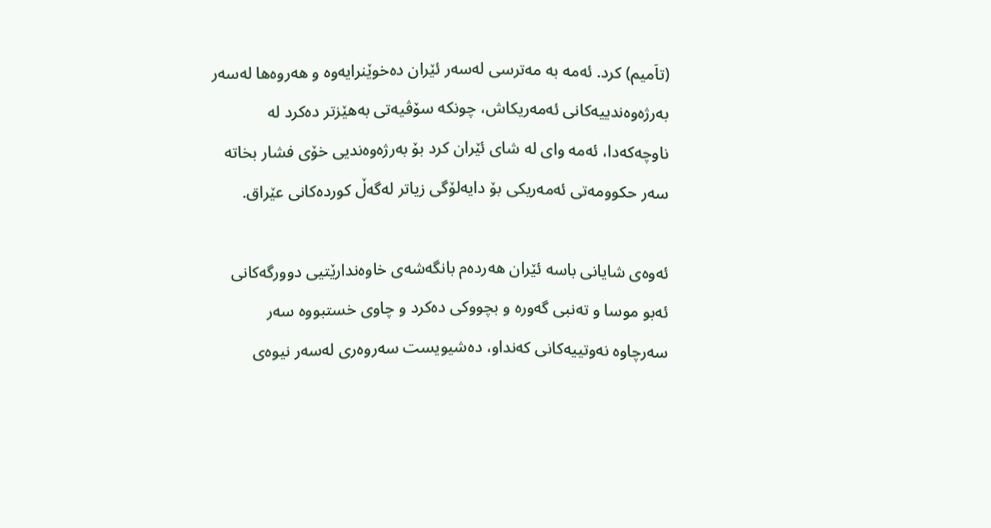(تاَمیم) كرد. ئه‌مه‌ به‌ مه‌ترسی له‌سه‌ر ئێران دەخوێنرایەوە و هه‌روه‌ها له‌سه‌ر به‌رژه‌وه‌ندییه‌كانی ئه‌مه‌ریكاش، چونكه‌ سۆڤیه‌تی به‌هێزتر ده‌كرد له‌ ناوچه‌كه‌دا، ئه‌مه‌ وای له‌ شای ئێران كرد بۆ به‌رژه‌وه‌ندیی خۆی فشار بخاته‌ سه‌ر حكوومه‌تی ئه‌مه‌ریكی بۆ دایه‌لۆگی زیاتر له‌گه‌ڵ كورده‌كانی عێراق.

ئه‌وه‌ی شایانی باسه‌ ئێران هه‌رده‌م بانگه‌شه‌ی خاوه‌ندارێتیی دوورگه‌كانی ئەبو موسا و تەنبی گه‌وره‌ و بچووكی ده‌كرد و چاوى خستبووه‌ سه‌ر سه‌رچاوه‌ نه‌وتییه‌كانی كه‌نداو، ده‌شیویست سه‌روەرى له‌سه‌ر نیوه‌ى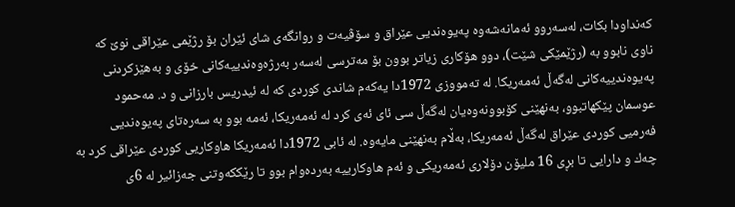کەنداودا بكات، له‌سه‌روو ئه‌مانه‌شه‌وه‌ په‌یوه‌ندیی عێراق و سۆڤیه‌ت و روانگه‌ی شای ئێران بۆ رژێمی عێراقی نوێ كه‌ ناوی نابوو به‌ (رژێمێكی شێت)، دوو هۆكاری زیاتر بوون بۆ مه‌ترسی له‌سه‌ر به‌رژه‌وه‌ندییه‌كانی خۆی و به‌هێزكردنی په‌یوه‌ندییه‌كانی له‌گه‌ڵ ئه‌مه‌ریكا. له‌ تەمووزى 1972دا یه‌كه‌م شاندی كوردی کە له‌ ئیدریس بارزانی و د. مه‌حمود عوسمان پێكهاتبوو، به‌نهێنی كۆبوونه‌وه‌یان له‌گه‌ڵ سی ئای ئه‌ی كرد له‌ ئه‌مه‌ریكا، ئه‌مه‌ بوو به‌ سه‌ره‌تای په‌یوه‌ندیی فەرمیی كوردی عێراق له‌گه‌ڵ ئه‌مه‌ریكا، به‌ڵام به‌نهێنى مایه‌وه‌. له‌ ئابى 1972دا ئه‌مه‌ریكا هاوكاریی كوردی عێراقی كرد به‌ چه‌ك و دارایی تا بڕی 16 ملیۆن دۆلاری ئه‌مه‌ریكی و ئه‌م هاوكارییه‌ به‌رده‌وام بوو تا رێكکه‌وتنی جه‌زائیر لە 6ى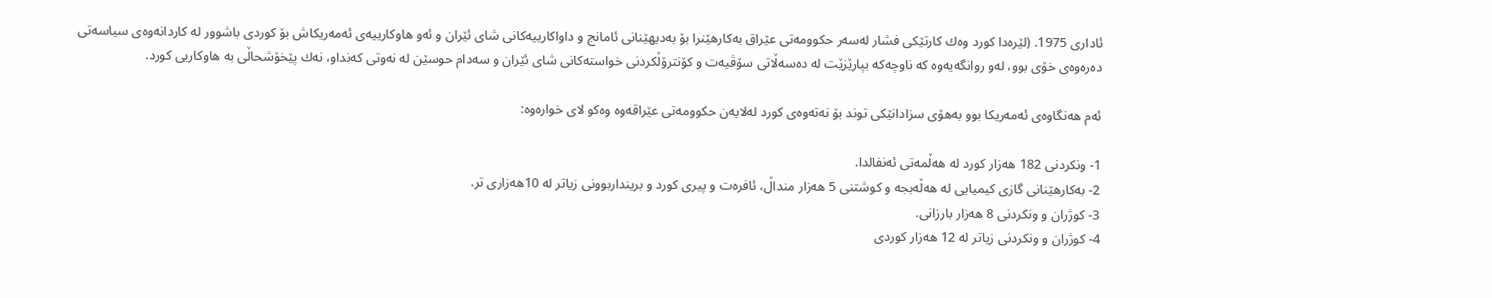ئاداری 1975. (لێره‌دا كورد وه‌ك كارتێكی فشار له‌سه‌ر حكوومه‌تی عێراق به‌كارهێنرا بۆ به‌دیهێنانی ئامانج و داواكارییه‌كانی شاى ئێران و ئه‌و هاوكارییه‌ی ئه‌مه‌ریكاش بۆ كوردی باشوور له‌ كاردانه‌وه‌ی سیاسه‌تی ده‌ره‌وه‌ی خۆی بوو، له‌و روانگه‌یەوه‌ كه‌ ناوچه‌كه‌ بپارێزێت له‌ ده‌سه‌ڵاتی سۆڤیه‌ت و كۆنترۆڵكردنی خواستەكانی شای ئێران و سه‌دام حوسێن له‌ نه‌وتی كه‌نداو، نه‌ك پێخۆشحاڵی به‌ هاوكاریی كورد.

ئه‌م هه‌نگاوه‌ی ئه‌مه‌ریكا بوو به‌هۆی سزادانێكی توند بۆ نه‌ته‌وه‌ی كورد له‌لایه‌ن حكوومه‌تی عێراقه‌وه‌ وه‌كو لای خواره‌وه‌:

1- ونکردنی 182 هه‌زار كورد له‌ هه‌ڵمه‌تی ئه‌نفالدا.
2- به‌كارهێنانی گازی كیمیایی له‌ هه‌ڵه‌بجه‌ و كوشتنی 5 هه‌زار منداڵ، ئافره‌ت و پیری كورد و برینداربوونی زیاتر له‌ 10هه‌زاری تر.
3- كوژران و ونکردنی 8 هه‌زار بارزانی.
4- كوژران و ونکردنی زیاتر له‌ 12 هه‌زار كوردی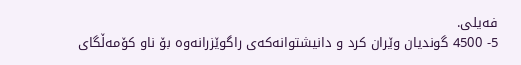فه‌یلی.
5- 4500 گوندیان وێران كرد و دانیشتوانه‌كه‌ی راگوێزرانه‌وه‌ بۆ ناو کۆمەڵگای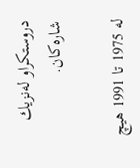دروستكراو له‌نزیك شاره‌كان.

له‌ 1975 تا 1991 هیچ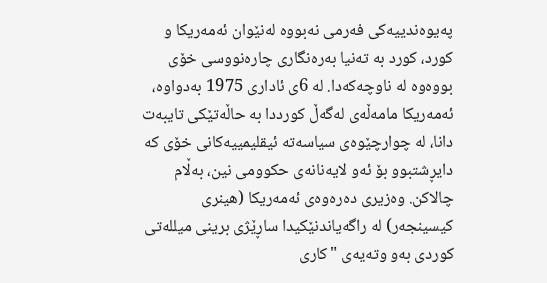په‌یوه‌ندییه‌كی فەرمی نه‌بووه‌ له‌نێوان ئه‌مه‌ریكا و كورد، كورد به‌ ته‌نیا به‌ره‌نگاری چاره‌نووسی خۆی بووه‌وه‌ له‌ ناوچه‌كه‌دا. له‌ 6ى ئاداری 1975 بەدواوە، ئه‌مه‌ریكا مامه‌ڵه‌ی له‌گه‌ڵ كورددا به‌ حاڵه‌تێكی تایبه‌ت دانا، له‌ چوارچێوه‌ی سیاسه‌ته‌ ئیقلیمییه‌كانی خۆی كه‌ دایڕشتبوو بۆ ئه‌و لایه‌نانه‌ی حكوومی نین، به‌ڵام چالاكن. وه‌زیری ده‌ره‌وه‌ی ئه‌مه‌ریكا (هینری كیسینجه‌ر) له‌ راگه‌یاندنێكیدا ساڕێژی برینی میلله‌تی كوردی به‌و وته‌یه‌ی "كاری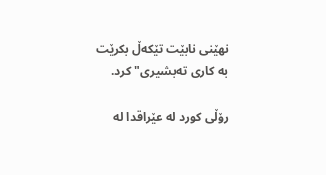نهێنی نابێت تێكه‌ڵ بكرێت به‌ كاری ته‌بشیری" كرد.

رۆڵی كورد له‌ عێراقدا له‌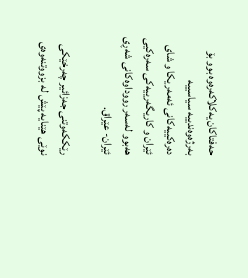حه‌فتاكان یه‌كلاكه‌ره‌وه‌ بوو بۆ به‌رژه‌وه‌ندییه‌ سیاسییه‌ ده‌ره‌كییه‌كانی ئه‌مه‌ریكا و شای ئێران و كاریگه‌رییه‌كی سه‌ره‌كیى هه‌بوو له‌سه‌ر رووداوه‌كانی شه‌ڕی ئێران- عێراق.

رێكکه‌وتنی جه‌زائیر چه‌رخێكی نوێی هێنایه‌ پێش له‌ بزووتنه‌وه‌ی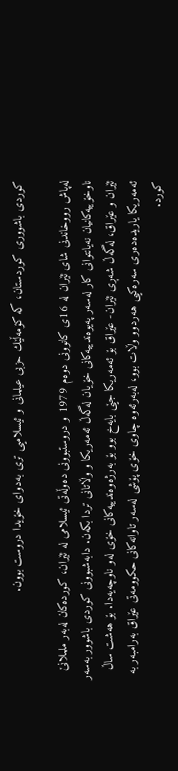كوردی باشوورى كوردستان، كه‌ كۆمه‌ڵێك حزبی عیلمانی و ئیسلامیی تری به‌دوای خۆیدا دروست بوون.

له‌پاش رووخاندنی شای ئێران له‌ 16ى كانوونى دوه‌م 1979 و دروستبوونی ده‌وڵه‌تی ئیسلامی له‌ ئێران، كورده‌كان له‌به‌ر ململانێ ناوخۆییه‌كانیان نه‌یانتوانی كار له‌سه‌ر په‌یوه‌ندییه‌كانی خۆیان له‌گه‌ڵ ئه‌مه‌ریكا و وڵاتانی تردا بكه‌ن. دابه‌شبوونی كوردی باشوور به‌سه‌ر ئێران و عێراق، له‌گه‌ڵ شه‌ڕی ئێران- عێراق بۆ ئه‌مه‌ریكا جێی بایه‌خ بوو بۆ به‌رژه‌وه‌ندییه‌كانی خۆی له‌و ناوچه‌یه‌دا. بۆ هه‌شت ساڵ ئه‌مه‌ریكا یاریده‌ده‌ری سه‌ره‌كیی هه‌ردوو وڵات بوو، له‌به‌رئه‌وه‌ چاوی خۆی پۆشی له‌سه‌ر تاوانه‌كانی حكوومه‌تی عێراق به‌رامبه‌ر به‌ كورد.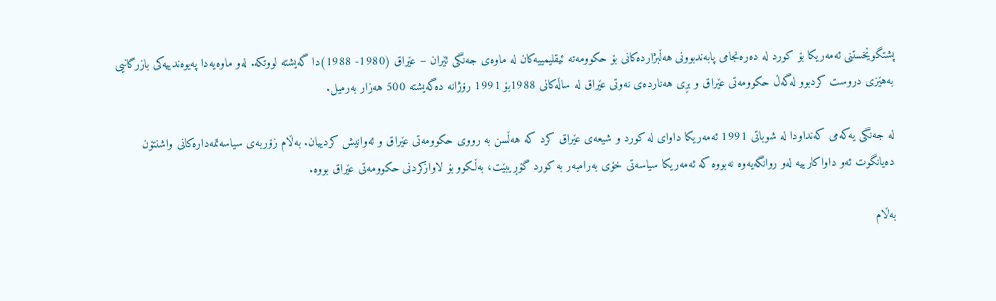پشتگوێخستنی ئه‌مه‌ریكا بۆ كورد له‌ ده‌ره‌نجامی پابه‌ندبوونی هه‌ڵبژارده‌كانی بۆ حكوومه‌ته‌ ئیقلیمییه‌كان له‌ ماوه‌ی جه‌نگی ئێران – عێراق (1980- 1988)دا گه‌یشته‌ لووتكه‌. له‌و ماوه‌یه‌دا په‌یوه‌ندییه‌كی بازرگانیی به‌هێزی دروست كردبوو له‌گه‌ڵ حكوومه‌تی عێراق و بڕی هه‌نارده‌ی نه‌وتی عێراق له‌ ساڵه‌كانی 1988بۆ 1991 رۆژانه‌ ده‌گه‌یشته‌ 500 هه‌زار به‌رمیل.

له‌ جه‌نگى یه‌كه‌می كه‌نداودا له‌ شوباتى 1991 ئه‌مه‌ریكا داوای له‌ كورد و شیعه‌ی عێراق كرد كه‌ هه‌ڵسن به‌ رووی حكوومه‌تی عێراق و ئه‌وانیش كردییان. به‌ڵام زۆربه‌ی سیاسەتمه‌داره‌كانی واشنتۆن ده‌یانگوت ئه‌و داواكارییه‌ له‌و روانگه‌یه‌وه‌ نه‌بووه‌ كه‌ ئه‌مه‌ریكا سیاسه‌تی خۆی به‌رامبه‌ر به‌ كورد گۆڕیبێت، به‌ڵكوو بۆ لاوازكردنی حكوومه‌تی عێراق بووه‌.

به‌ڵام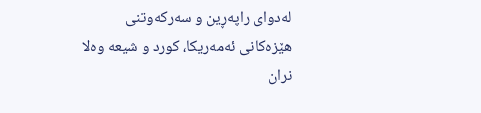له‌دوای راپه‌ڕین و سه‌ركه‌وتنی هێزه‌كانی ئه‌مه‌ریكا، كورد و شیعه‌ وەلا نران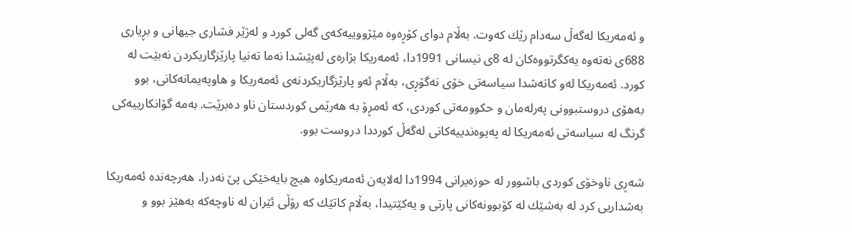و ئه‌مه‌ریكا له‌گه‌ڵ سه‌دام رێك که‌وت. به‌ڵام دوای کۆڕه‌وه‌ مێژووییه‌كه‌ی گه‌لی كورد و له‌ژێر فشاری جیهانی و بڕیاری 688ی نه‌ته‌وه‌ یه‌كگرتووه‌كان له‌ 8ی نیسانی 1991دا، ئه‌مه‌ریكا بژاره‌ی له‌پێشدا نه‌ما ته‌نیا پارێزگاریكردن نه‌بێت له‌ كورد. ئه‌مه‌ریكا له‌و كاته‌شدا سیاسه‌تی خۆی نه‌گۆڕی، به‌ڵام ئه‌و پارێزگاریكردنه‌ی ئه‌مه‌ریكا و هاوپه‌یمانه‌كانی، بوو به‌هۆی دروستبوونی په‌رله‌مان و حكوومه‌تی كوردی، كه‌ ئه‌مڕۆ به‌ هه‌رێمی كوردستان ناو ده‌برێت. به‌مه‌ گۆانكارییه‌كی گرنگ له‌ سیاسه‌تی ئه‌مه‌ریكا له‌ په‌یوه‌ندییه‌كانی له‌گه‌ڵ كورددا دروست بوو.

شه‌ڕی ناوخۆی كوردی باشوور له‌ حوزه‌یرانى 1994دا له‌لایه‌ن ئه‌مه‌ریكاوه‌ هیچ بایه‌خێكی پێ نه‌درا، هه‌رچەنده‌ ئه‌مه‌ریكا به‌شداریى كرد له‌ به‌شێك له‌ كۆبوونه‌كانى پارتى و یه‌كێتیدا، به‌ڵام كاتێك كه‌ رۆڵی ئێران له‌ ناوچه‌كه‌ به‌هێز بوو و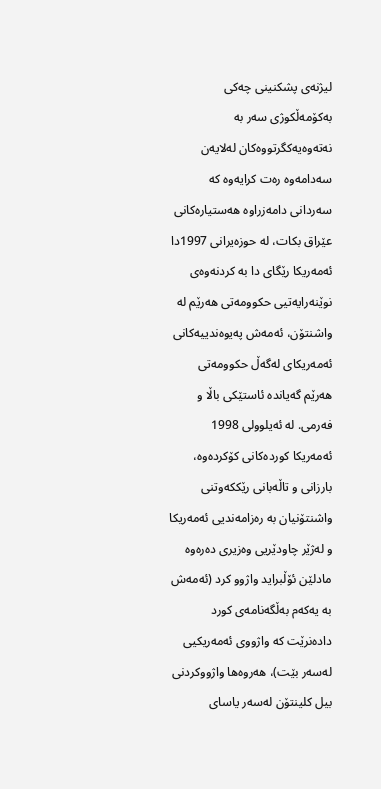لیژنه‌ی پشكنینی چه‌كی به‌كۆمه‌ڵكوژی سه‌ر به‌ نه‌ته‌وه‌یه‌كگرتووه‌كان له‌لایه‌ن سه‌دامه‌وه‌ ره‌ت كرایه‌وه‌ کە سه‌ردانی دامه‌زراوه‌ هه‌ستیاره‌كانی عێراق بكات، له‌ حوزەیرانى 1997دا ئه‌مه‌ریكا رێگاى دا به‌ كردنه‌وه‌ى نوێنه‌رایه‌تیى حكوومه‌تى هه‌رێم له‌ واشنتۆن، ئه‌مه‌ش په‌یوه‌ندییه‌كانی ئه‌مه‌ریكای له‌گه‌ڵ حكوومه‌تى هه‌رێم گه‌یانده‌ ئاستێكی باڵا و فەرمی. له‌ ئه‌یلوولى 1998 ئه‌مه‌ریكا كورده‌كانی كۆكرده‌وه‌، بارزانی و تاڵه‌بانی رێکكه‌وتنی واشنتۆنیان به‌ ره‌زامه‌ندیی ئه‌مه‌ریكا و له‌ژێر چاودێریی وه‌زیری ده‌ره‌وه‌ مادلێن ئۆڵبراید واژوو كرد (ئه‌مه‌ش به‌ یه‌كه‌م به‌ڵگه‌نامه‌ى كورد داده‌نرێت كه‌ واژووی ئه‌مه‌ریكیی له‌سه‌ر بێت)، هه‌روه‌ها واژووكردنى بیل كلینتۆن له‌سه‌ر یاساى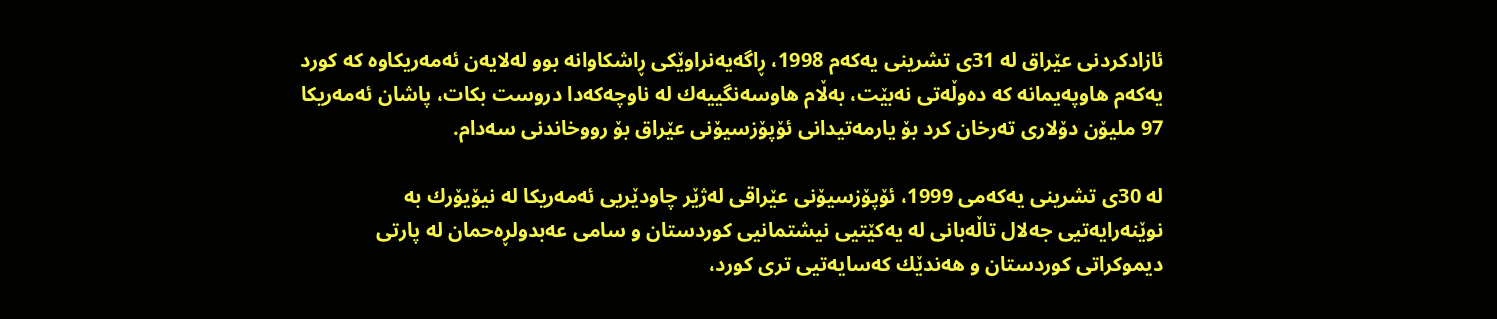ئازادكردنى عێراق له‌ 31ی تشرینى یه‌كه‌م 1998، ڕاگه‌یه‌نراوێكی ڕاشكاوانه‌ بوو له‌لایه‌ن ئه‌مه‌ریكاوه‌ كه‌ كورد یه‌كه‌م هاوپه‌یمانه‌ كه‌ ده‌وڵه‌تی نه‌بێت، به‌ڵام هاوسه‌نگییه‌ك له‌ ناوچه‌كه‌دا دروست بكات، پاشان ئه‌مه‌ریكا 97 ملیۆن دۆلارى ته‌رخان كرد بۆ یارمه‌تیدانی ئۆپۆزسیۆنى عێراق بۆ رووخاندنى سەدام.

له‌ 30ى تشرینى یه‌كه‌می 1999، ئۆپۆزسیۆنى عێراقى له‌ژێر چاودێریى ئه‌مه‌ریكا له‌ نیۆیۆرك به‌ نوێنه‌رایه‌تیى جه‌لال تاڵه‌بانی له‌ یه‌كێتیى نیشتمانیى كوردستان و سامى عەبدولڕەحمان له‌ پارتى دیموكراتى كوردستان و هه‌ندێك كه‌سایه‌تیى تری كورد،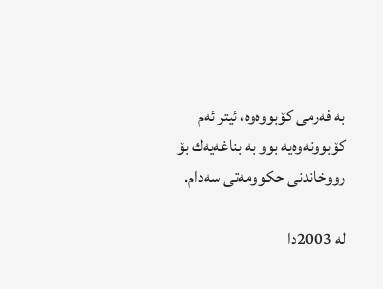به ‌فەرمى كۆبووه‌وه‌، ئیتر ئه‌م كۆبوونه‌وه‌یه‌ بوو به‌ بناغه‌یه‌ك بۆ رووخاندنى حكوومه‌تى سه‌دام.

له‌ 2003دا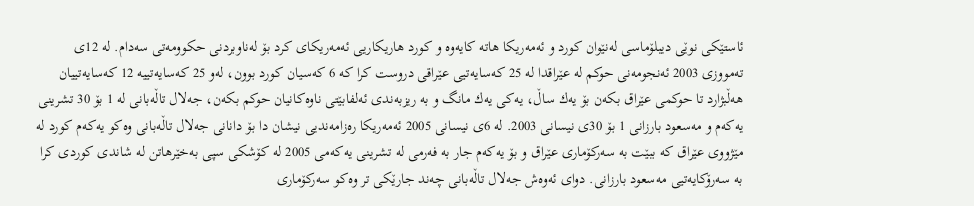ئاستێكی نوێی دیبلۆماسی له‌نێوان كورد و ئه‌مه‌ریكا هاته‌ كایه‌وه‌ و كورد هاریكاریی ئه‌مه‌ریكای كرد بۆ له‌ناوبردنی حكوومه‌تی سه‌دام. له‌ 12ى ته‌مووزى 2003 ئەنجومەنی حوكم له‌ عێراقدا له‌ 25 كه‌سایه‌تیى عێراقى دروست كرا كه‌ 6 كه‌سیان كورد بوون، له‌و 25 کەسایەتییه‌ 12 كه‌سایه‌تییان هه‌ڵبژارد تا حوكمى عێراق بكه‌ن بۆ یه‌ك ساڵ، یه‌كی یه‌ك مانگ و به‌ ریزبه‌ندی ئه‌لفابێتی ناوه‌كانیان حوكم بكه‌ن، جه‌لال تاڵه‌بانى له‌ 1 بۆ 30 تشرینى یه‌كه‌م و مه‌سعود بارزانى 1 بۆ 30ى نیسانی 2003. له‌ 6ى نیسانى 2005 ئه‌مه‌ریكا ره‌زامه‌ندیى نیشان دا بۆ دانانى جه‌لال تاڵه‌بانی وه‌كو یه‌كه‌م كورد له‌ مێژووى عێراق كه‌ ببێت به‌ سه‌ركۆمارى عێراق و بۆ یه‌كه‌م جار به‌ فه‌رمی له‌ تشرینى یه‌كه‌می 2005 له‌ كۆشكی سپی به‌خێرهاتن له‌ شاندی كوردی كرا به‌ سه‌رۆكایه‌تیی مه‌سعود بارزانی. دوای ئه‌وه‌ش جه‌لال تاڵه‌بانی چه‌ند جارێكی تر وه‌كو سه‌ركۆمارى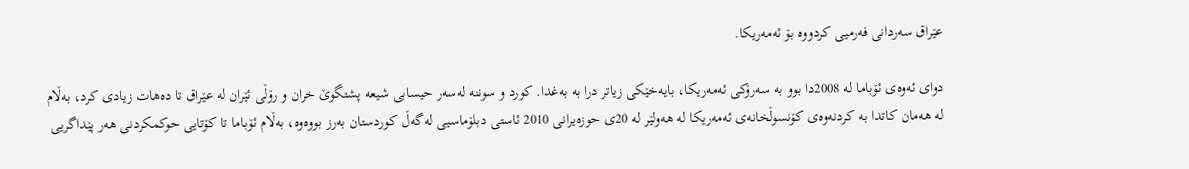عێراق سه‌ردانی فه‌رمیی كردووه‌ بۆ ئه‌مه‌ریكا.

دوای ئه‌وه‌ی ئۆباما له‌ 2008دا بوو به‌ سه‌رۆكی ئه‌مه‌ریكا، بایه‌خێكی زیاتر درا به‌ به‌غدا. كورد و سوننه‌ له‌سه‌ر حیسابی شیعه‌ پشتگوێ خران و رۆڵی ئێران له‌ عێراق تا ده‌هات زیادی كرد، به‌ڵام له‌ هه‌مان كاتدا به‌ كردنه‌وه‌ی كۆنسوڵخانەی ئه‌مه‌ریكا له‌ هه‌ولێر له‌ 20ى حوزه‌یرانى 2010 ئاستى دبلۆماسیى له‌گه‌ڵ كوردستان به‌رز بووه‌وه‌، به‌ڵام ئۆباما تا كۆتایی حوكمكردنی هه‌ر پێداگریی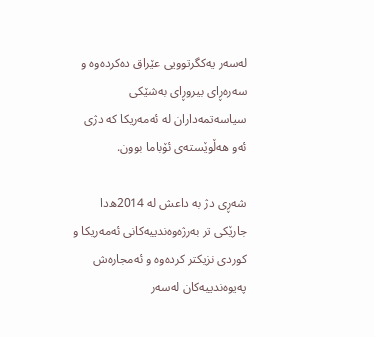له‌سه‌ر یه‌كگرتوویی عێراق ده‌كرده‌وه‌ و سه‌رەڕای بیروڕای به‌شێكی سیاسه‌تمه‌داران له‌ ئه‌مه‌ریكا كه‌ دژی ئه‌و هه‌ڵوێسته‌ی ئۆباما بوون.

شه‌ڕی دژ به‌ داعش له‌ 2014ه‌دا جارێكی تر به‌رژه‌وه‌ندییه‌كانی ئه‌مه‌ریكا و كوردی نزیكتر كرده‌وه‌ و ئه‌مجاره‌ش په‌یوه‌ندییه‌كان له‌سه‌ر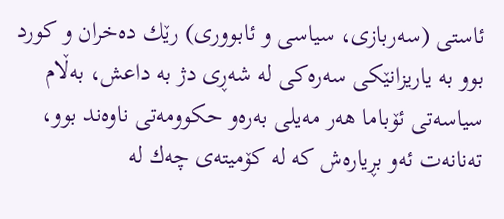ئاستی (سه‌ربازی، سیاسی و ئابووری) رێك ده‌خران و كورد بوو به‌ یاریزانێكی سه‌ره‌كی له‌ شه‌ڕی دژ به‌ داعش، به‌ڵام سیاسه‌تی ئۆباما هه‌ر مه‌یلی به‌ره‌و حكوومه‌تی ناوه‌ند بوو، ته‌نانه‌ت ئه‌و بڕیاره‌ش كه‌ له‌ كۆمیته‌ی چه‌ك له‌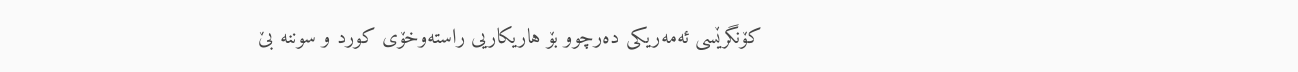كۆنگرێسی ئه‌مەریكی ده‌رچوو بۆ هاریكاریی راسته‌وخۆی كورد و سوننه‌ بێ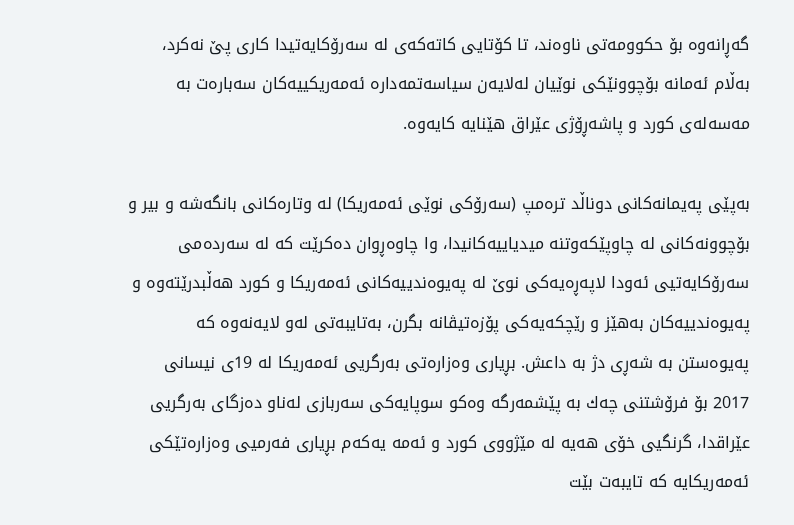گه‌ڕانه‌وه‌ بۆ حكوومه‌تی ناوه‌ند، تا كۆتایی كاته‌كه‌ی له‌ سه‌رۆكایه‌تیدا كاری پێ نه‌كرد، به‌ڵام ئه‌مانه‌ بۆچوونێكی نوێیان له‌لایه‌ن سیاسه‌تمه‌داره‌ ئه‌مه‌ریكییه‌كان سه‌باره‌ت به‌ مه‌سه‌له‌ی كورد و پاشه‌ڕۆژی عێراق هێنایه‌ كایه‌وه‌.

به‌پێی په‌یمانه‌كانی دوناڵد تره‌مپ (سه‌رۆكی نوێى ئه‌مه‌ریكا) له‌ وتاره‌كانی بانگەشه‌ و بیر و بۆچوونه‌كانی له‌ چاوپێكه‌وتنه‌ میدیاییه‌كانیدا، وا چاوه‌ڕوان ده‌كرێت كه‌ له‌ سه‌رده‌می سه‌رۆكایه‌تیی ئه‌ودا لاپه‌ڕه‌یه‌كی نوێ له‌ په‌یوه‌ندییه‌كانی ئه‌مه‌ریكا و كورد هه‌ڵبدرێته‌وه‌ و په‌یوه‌ندییه‌كان به‌هێز و رێچكه‌یه‌كی پۆزه‌تیڤانه‌ بگرن، به‌تایبه‌تی له‌و لایه‌نه‌وه‌ كه‌ په‌یوه‌ستن به‌ شه‌ڕی دژ به‌ داعش. بڕیاری وه‌زاره‌تى به‌رگریى ئه‌مه‌ریكا له‌ 19ى نیسانی 2017 بۆ فرۆشتنی چه‌ك به‌ پێشمه‌رگه‌ وه‌كو سوپایه‌كى سه‌ربازى له‌ناو ده‌زگاى به‌رگریى عێراقدا، گرنگیی خۆی هه‌یه‌ له‌ مێژووى كورد و ئه‌مه‌ یه‌كه‌م بڕیاری فه‌رمیی وه‌زاره‌تێكی ئه‌مه‌ریكایه‌ كه‌ تایبه‌ت بێت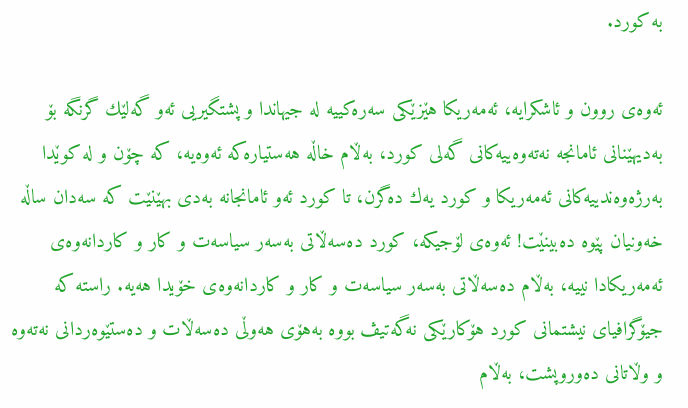به‌ كورد.

ئه‌وه‌ی روون و ئاشكرایه‌، ئه‌مه‌ریكا هێزێكی سه‌ره‌كییه‌ له‌ جیهاندا و پشتگیریی ئه‌و گه‌لێك گرنگه‌ بۆ به‌دیهێنانی ئامانجه‌ نه‌ته‌وه‌ییه‌كانی گه‌لی كورد، به‌ڵام خاڵه‌ هه‌ستیاره‌كه‌ ئه‌وه‌یه‌، كه‌ چۆن و له‌ كوێدا به‌رژه‌وه‌ندییه‌كانی ئه‌مه‌ریكا و كورد یه‌ك ده‌گرن، تا كورد ئه‌و ئامانجانه‌ به‌دی بهێنێت كه‌ سه‌دان ساڵه‌ خه‌ونیان پێوه‌ ده‌بینێت! ئه‌وه‌ی لۆجیكه‌، كورد ده‌سه‌ڵاتی به‌سه‌ر سیاسه‌ت و كار و كاردانه‌وه‌ی ئه‌مه‌ریكادا نییه‌، به‌ڵام ده‌سه‌ڵاتی به‌سه‌ر سیاسه‌ت و كار و كاردانه‌وه‌ی خۆیدا هه‌یه‌. راسته‌ كه‌ جیۆگرافیای نیشتمانی كورد هۆكارێكی نه‌گه‌تیڤ بووه‌ به‌هۆی هه‌وڵی ده‌سه‌ڵات و ده‌ستێوه‌ردانی نه‌ته‌وه‌ و وڵاتانی ده‌وروپشت، به‌ڵام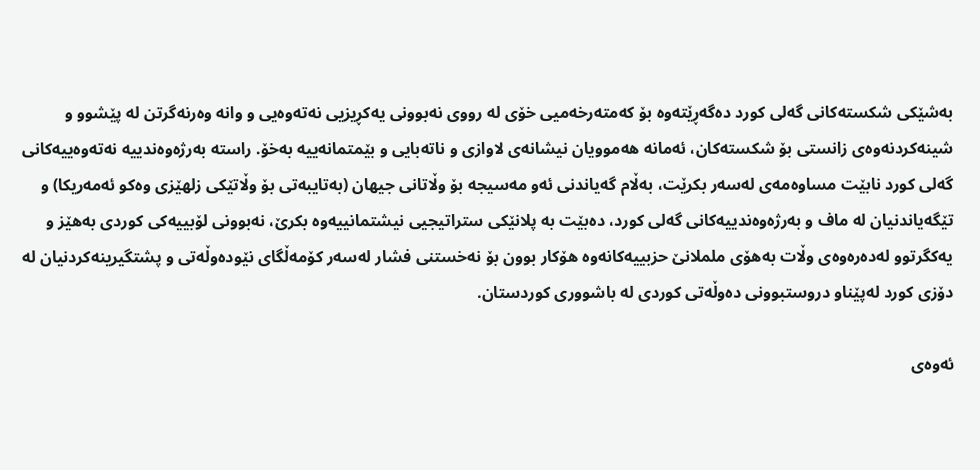به‌شێكى شكسته‌كانی گه‌لی كورد ده‌گه‌ڕێته‌وه‌ بۆ كه‌مته‌رخه‌میی خۆی له‌ رووی نه‌بوونی یه‌كڕیزیی نه‌ته‌وه‌یی و وانه‌ وه‌رنه‌گرتن له‌ پێشوو و شینه‌كردنه‌وه‌ی زانستی بۆ شكسته‌كان، ئه‌مانه‌ هه‌موویان نیشانه‌ی لاوازی و ناته‌بایی و بێمتمانه‌ییه‌ به‌خۆ. راسته‌ به‌رژه‌وه‌ندییه‌ نه‌ته‌وه‌ییه‌كانی گه‌لی كورد نابێت مساوەمه‌ی له‌سه‌ر بكرێت، به‌ڵام گه‌یاندنی ئه‌و مه‌سیجه‌ بۆ وڵاتانی جیهان (به‌تایبه‌تی بۆ وڵاتێكی زلهێزی وه‌كو ئه‌مه‌ریكا) و تێگه‌یاندنیان له‌ ماف و به‌رژه‌وه‌ندییه‌كانی گه‌لی كورد، ده‌بێت به‌ پلانێكی ستراتیجیی نیشتمانییە‌وه‌ بكرێ، نه‌بوونى لۆبییه‌كی كوردى به‌هێز و یه‌كگرتوو له‌ده‌رەوه‌ى وڵات به‌هۆی ململانێ حزبییه‌كانه‌وه‌ هۆكار بوون بۆ نه‌خستنی فشار له‌سه‌ر كۆمه‌ڵگاى نێوده‌وڵه‌تى و پشتگیرینه‌كردنیان له‌ دۆزى كورد له‌پێناو دروستبوونى ده‌وڵه‌تى كوردى له‌ باشوورى كوردستان.

ئه‌وه‌ی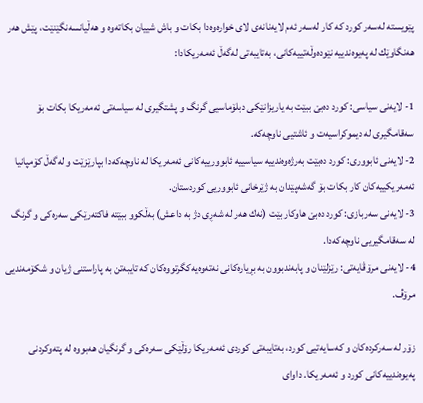پێویسته‌ له‌سه‌ر كورد كه‌ كار له‌سه‌ر ئه‌م لایه‌نانه‌ی لای خواره‌وه‌دا بكات و باش شییان بكاته‌وه‌ و هه‌ڵیانسه‌نگێنێت، پێش هه‌ر هه‌نگاوێك له‌ په‌یوه‌ندییه‌ نێوده‌وڵەتییه‌كانی، به‌تایبه‌تی له‌گه‌ڵ ئه‌مه‌ریكادا:

1- لایه‌نی سیاسی: كورد ده‌بێ ببێت به‌ یاریزانێكى دبلۆماسیى گرنگ و پشتگیری له‌ سیاسه‌تی ئه‌مه‌ریكا بكات بۆ سه‌قامگیرى له‌ دیموكراسیه‌ت و ئاشتیى ناوچه‌كه‌.
2- لایه‌نی ئابووری: كورد ده‌بێت به‌رژه‌وه‌ندییه‌ سیاسییه‌ ئابوورییه‌كانی ئه‌مه‌ریكا له‌ ناوچه‌كه‌دا بپارێزێت و له‌گه‌ڵ كۆمپانیا ئه‌مه‌ریكییه‌كان كار بكات بۆ گه‌شه‌پێدان به‌ ژێرخانى ئابووریى كوردستان.
3- لایه‌نی سه‌ربازی: كورد ده‌بێ هاوكار بێت (نه‌ك هه‌ر له‌ شه‌ڕی دژ به‌ داعش) به‌ڵكوو ببێته‌ فاكته‌رێكى سه‌ره‌كی و گرنگ له‌ سه‌قامگیریی ناوچه‌كه‌دا.
4- لایه‌نی مرۆڤایه‌تی: رێزلێنان و پابه‌ندبوون به‌ بڕیاره‌كانی نه‌ته‌وه‌یه‌كگرتووه‌كان كه‌ تایبه‌تن به‌ پاراستنی ژیان و شكۆمه‌ندیی مرۆڤ.

زۆر له‌ سه‌ركرده‌كان و كه‌سایه‌تیى كورد، به‌تایبه‌تى كوردى ئه‌مه‌ریكا رۆڵێكى سه‌ره‌كى و گرنگیان هه‌بووه‌ له‌ پته‌وكردنى په‌یوه‌ندییه‌كانى كورد و ئه‌مه‌ریكا. داواى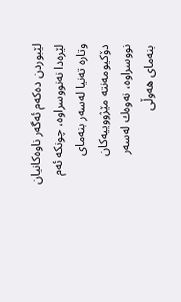لێبوردن ده‌كه‌م ئه‌گه‌ر ناوه‌كانیان لێره‌دا نه‌نووسراوه‌، چونكه‌ ئه‌م وتاره‌ ته‌نیا له‌سه‌ر بنه‌مای دۆكیومه‌نته‌ مێژووییه‌كان نووسراوه‌، نه‌وه‌ك له‌سه‌ر بنه‌مای هه‌وڵی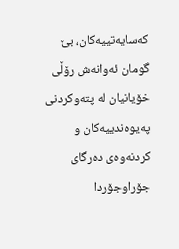كه‌سایه‌تییه‌كان، بێ گومان ئه‌وانه‌ش رۆڵی خۆیانیان له‌ پته‌وكردنی په‌یوه‌ندییه‌كان و كردنه‌وه‌ی ده‌رگای جۆراوجۆردا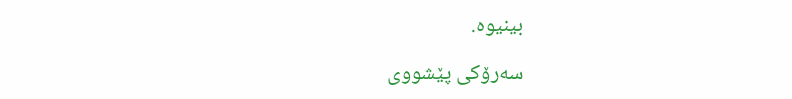بینیوه‌.

سه‌رۆكی پێشووى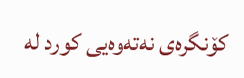كۆنگره‌ى نه‌ته‌وه‌یى كورد له‌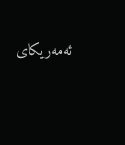ئه‌مه‌ریكاى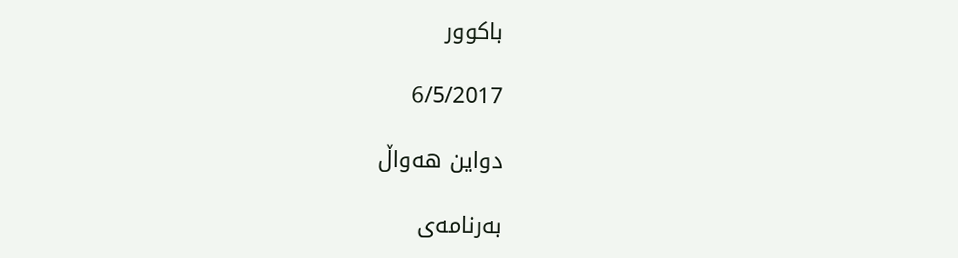باكوور

6/5/2017

دواین هه‌واڵ

به‌رنامه‌ی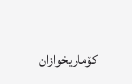کۆماریخوازان